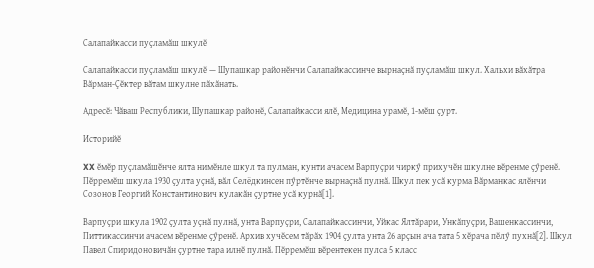Салапайкасси пуҫламӑш шкулӗ

Салапайкасси пуҫламӑш шкулӗ — Шупашкар районӗнчи Салапайкассинче вырнаҫнӑ пуҫламӑш шкул. Хальхи вӑхӑтра Вӑрман-Ҫӗктер вӑтам шкулне пӑхӑнать.

Адресӗ: Чӑваш Республики, Шупашкар районӗ, Салапайкасси ялӗ, Медицина урамӗ, 1-мӗш ҫурт.

Историйӗ

XX ӗмӗр пуҫламӑшӗнче ялта нимӗнле шкул та пулман, кунти ачасем Варпуҫри чиркӳ прихучӗн шкулне вӗренме ҫӳренӗ. Пӗрремӗш шкула 1930 ҫулта уҫнӑ, вӑл Селёдкинсен пӳртӗнче вырнаҫнӑ пулнӑ. Шкул пек усӑ курма Вӑрманкас ялӗнчи Созонов Георгий Константинович кулакӑн ҫуртне усӑ курнӑ[1].

Варпуҫри шкула 1902 ҫулта уҫнӑ пулнӑ, унта Варпуҫри, Салапайкассинчи, Уйкас Ялтăрари, Ункӑпуҫри, Вашенкассинчи, Питтикассинчи ачасем вӗренме ҫӳренӗ. Архив хучӗсем тӑрӑх 1904 ҫулта унта 26 арҫын ача тата 5 хӗрача пӗлӳ пухнӑ[2]. Шкул Павел Спиридоновичӑн ҫуртне тара илнӗ пулнӑ. Пӗрремӗш вӗрентекен пулса 5 класс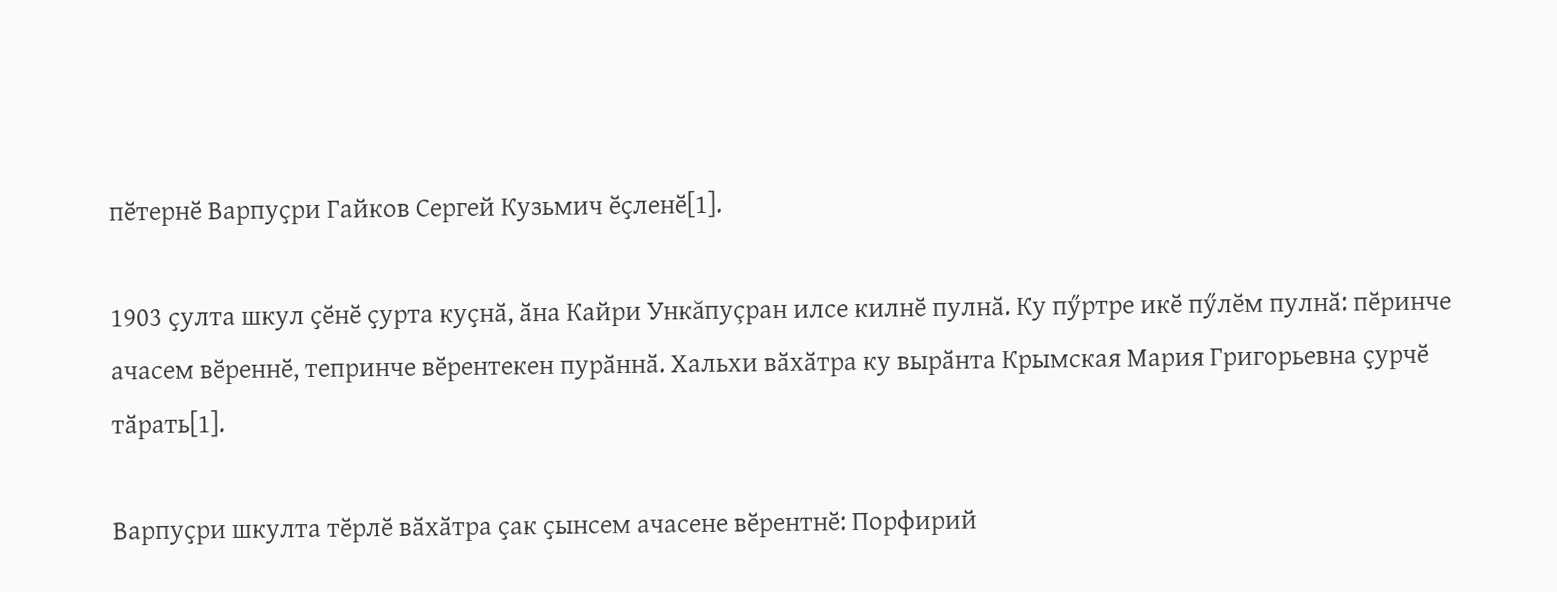пӗтернӗ Варпуҫри Гайков Сергей Кузьмич ӗҫленӗ[1].

1903 ҫулта шкул ҫӗнӗ ҫурта куҫнӑ, ӑна Кайри Ункăпуçран илсе килнӗ пулнӑ. Ку пӳртре икӗ пӳлӗм пулнӑ: пӗринче ачасем вӗреннӗ, тепринче вӗрентекен пурӑннӑ. Хальхи вӑхӑтра ку вырӑнта Крымская Мария Григорьевна ҫурчӗ тӑрать[1].

Варпуҫри шкулта тӗрлӗ вӑхӑтра ҫак ҫынсем ачасене вӗрентнӗ: Порфирий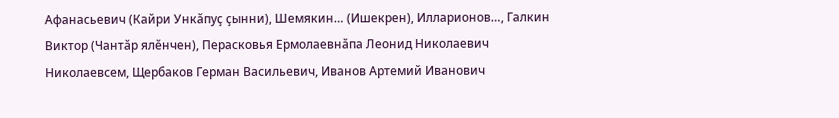Афанасьевич (Кайри Ункӑпуҫ ҫынни), Шемякин… (Ишекрен), Илларионов…, Галкин Виктор (Чантӑр ялӗнчен), Перасковья Ермолаевнӑпа Леонид Николаевич Николаевсем, Щербаков Герман Васильевич, Иванов Артемий Иванович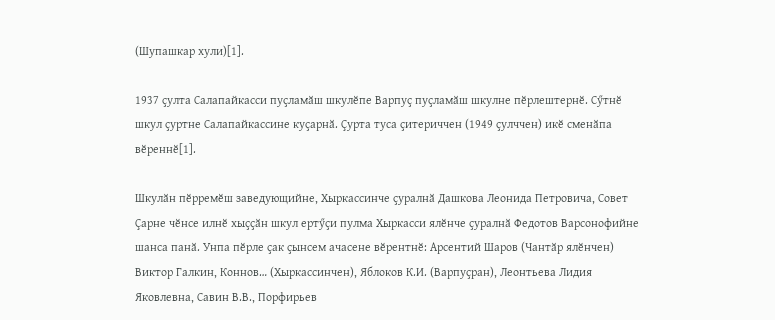(Шупашкар хули)[1].

1937 ҫулта Салапайкасси пуҫламӑш шкулӗпе Варпуҫ пуҫламӑш шкулне пӗрлештернӗ. Сӳтнӗ шкул ҫуртне Салапайкассине куҫарнӑ. Ҫурта туса ҫитериччен (1949 ҫулччен) икӗ сменӑпа вӗреннӗ[1].

Шкулӑн пӗрремӗш заведующийне, Хыркассинче ҫуралнӑ Дашкова Леонида Петровича, Совет Ҫарне чӗнсе илнӗ хыҫҫӑн шкул ертӳҫи пулма Хыркасси ялӗнче ҫуралнӑ Федотов Варсонофийне шанса панӑ. Унпа пӗрле ҫак ҫынсем ачасене вӗрентнӗ: Арсентий Шаров (Чантӑр ялӗнчен) Виктор Галкин, Коннов… (Хыркассинчен), Яблоков К.И. (Варпуҫран), Леонтьева Лидия Яковлевна, Савин В.В., Порфирьев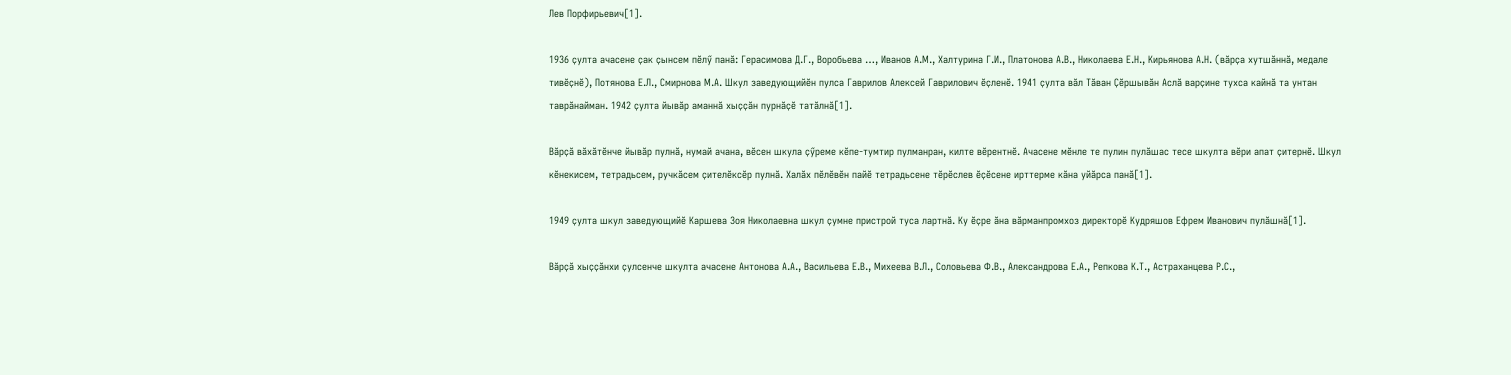Лев Порфирьевич[1].

1936 ҫулта ачасене ҫак ҫынсем пӗлӳ панӑ: Герасимова Д.Г., Воробьева …, Иванов А.М., Халтурина Г.И., Платонова А.В., Николаева Е.Н., Кирьянова А.Н. (вӑрҫа хутшӑннӑ, медале тивӗҫнӗ), Потянова Е.Л., Смирнова М.А. Шкул заведующийӗн пулса Гаврилов Алексей Гаврилович ӗҫленӗ. 1941 ҫулта вӑл Тӑван Ҫӗршывӑн Аслӑ варҫине тухса кайнӑ та унтан таврӑнайман. 1942 ҫулта йывӑр аманнӑ хыҫҫӑн пурнӑҫӗ татӑлнӑ[1].

Вӑрҫӑ вӑхӑтӗнче йывӑр пулнӑ, нумай ачана, вӗсен шкула ҫӳреме кӗпе-тумтир пулманран, килте вӗрентнӗ. Ачасене мӗнле те пулин пулӑшас тесе шкулта вӗри апат ҫитернӗ. Шкул кӗнекисем, тетрадьсем, ручкӑсем ҫителӗксӗр пулнӑ. Халӑх пӗлӗвӗн пайӗ тетрадьсене тӗрӗслев ӗҫӗсене ирттерме кӑна уйӑрса панӑ[1].

1949 ҫулта шкул заведующийӗ Каршева Зоя Николаевна шкул ҫумне пристрой туса лартнӑ. Ку ӗҫре ӑна вӑрманпромхоз директорӗ Кудряшов Ефрем Иванович пулӑшнӑ[1].

Вӑрҫӑ хыҫҫӑнхи ҫулсенче шкулта ачасене Антонова А.А., Васильева Е.В., Михеева В.Л., Соловьева Ф.В., Александрова Е.А., Репкова К.Т., Астраханцева Р.С.,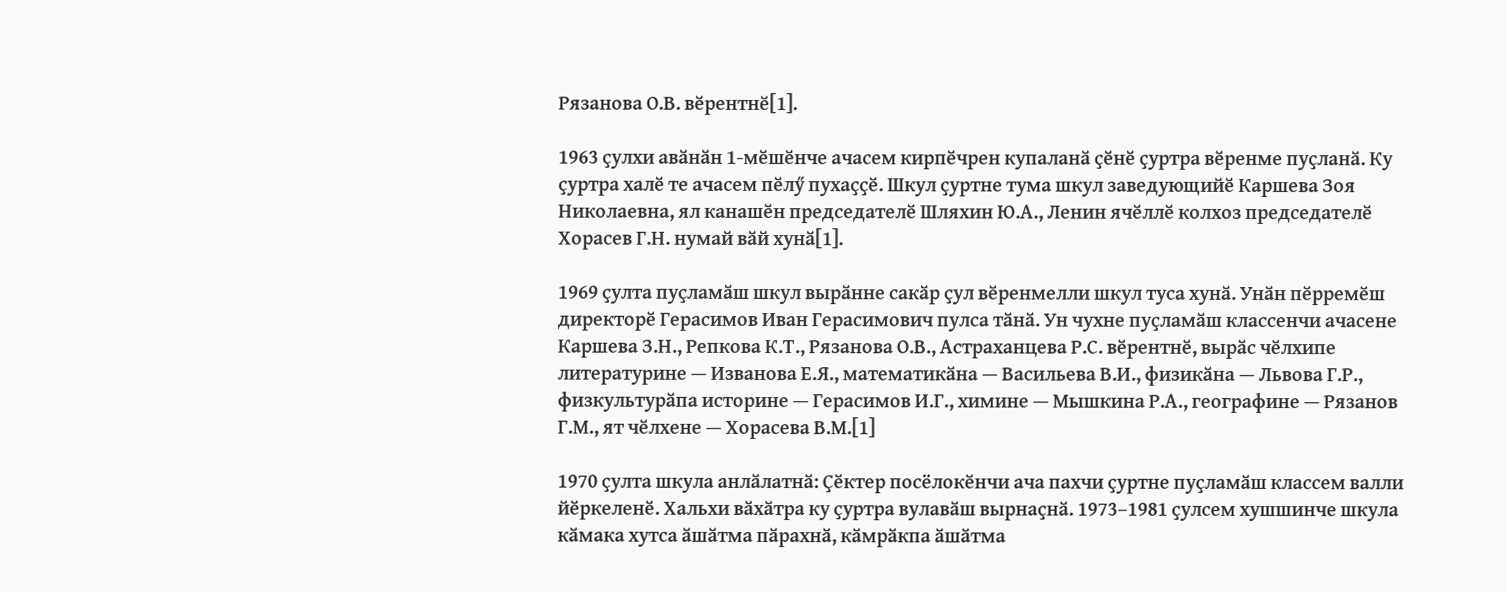Рязанова О.В. вӗрентнӗ[1].

1963 ҫулхи авӑнӑн 1-мӗшӗнче ачасем кирпӗчрен купаланӑ ҫӗнӗ ҫуртра вӗренме пуҫланӑ. Ку ҫуртра халӗ те ачасем пӗлӳ пухаҫҫӗ. Шкул ҫуртне тума шкул заведующийӗ Каршева Зоя Николаевна, ял канашӗн председателӗ Шляхин Ю.А., Ленин ячӗллӗ колхоз председателӗ Хорасев Г.Н. нумай вӑй хунӑ[1].

1969 ҫулта пуҫламӑш шкул вырӑнне сакӑр ҫул вӗренмелли шкул туса хунӑ. Унӑн пӗрремӗш директорӗ Герасимов Иван Герасимович пулса тӑнӑ. Ун чухне пуҫламӑш классенчи ачасене Каршева З.Н., Репкова К.Т., Рязанова О.В., Астраханцева Р.С. вӗрентнӗ, вырӑс чӗлхипе литературине — Изванова Е.Я., математикӑна — Васильева В.И., физикӑна — Львова Г.Р., физкультурӑпа историне — Герасимов И.Г., химине — Мышкина Р.А., географине — Рязанов Г.М., ят чӗлхене — Хорасева В.М.[1]

1970 ҫулта шкула анлӑлатнӑ: Ҫӗктер посёлокӗнчи ача пахчи ҫуртне пуҫламӑш классем валли йӗркеленӗ. Хальхи вӑхӑтра ку ҫуртра вулавӑш вырнаҫнӑ. 1973–1981 ҫулсем хушшинче шкула кӑмака хутса ӑшӑтма пӑрахнӑ, кӑмрӑкпа ӑшӑтма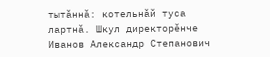тытӑннӑ: котельнӑй туса лартнӑ. Шкул директорӗнче Иванов Александр Степанович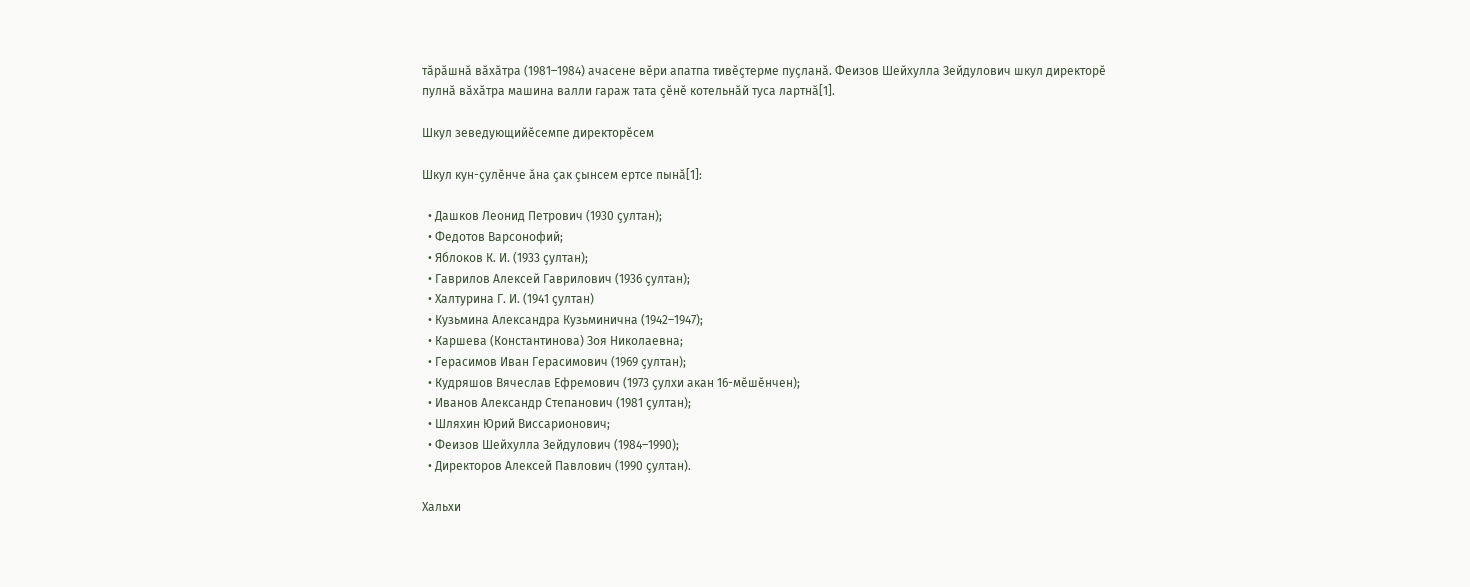тӑрӑшнӑ вӑхӑтра (1981–1984) ачасене вӗри апатпа тивӗҫтерме пуҫланӑ. Феизов Шейхулла Зейдулович шкул директорӗ пулнӑ вӑхӑтра машина валли гараж тата ҫӗнӗ котельнӑй туса лартнӑ[1].

Шкул зеведующийӗсемпе директорӗсем

Шкул кун-ҫулӗнче ӑна ҫак ҫынсем ертсе пынӑ[1]:

  • Дашков Леонид Петрович (1930 ҫултан);
  • Федотов Варсонофий;
  • Яблоков К. И. (1933 ҫултан);
  • Гаврилов Алексей Гаврилович (1936 ҫултан);
  • Халтурина Г. И. (1941 ҫултан)
  • Кузьмина Александра Кузьминична (1942–1947);
  • Каршева (Константинова) Зоя Николаевна;
  • Герасимов Иван Герасимович (1969 ҫултан);
  • Кудряшов Вячеслав Ефремович (1973 ҫулхи акан 16-мӗшӗнчен);
  • Иванов Александр Степанович (1981 ҫултан);
  • Шляхин Юрий Виссарионович;
  • Феизов Шейхулла Зейдулович (1984–1990);
  • Директоров Алексей Павлович (1990 ҫултан).

Хальхи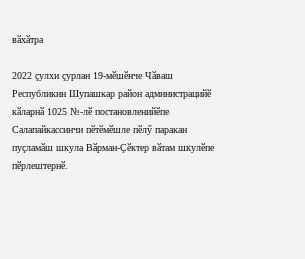вӑхӑтра

2022 ҫулхи ҫурлан 19-мӗшӗнче Чӑваш Республикин Шупашкар район администрацийӗ кӑларнӑ 1025 №-лӗ постановленийӗпе Салапайкассинчи пӗтӗмӗшле пӗлӳ паракан пуҫламӑш шкула Вӑрман-Ҫӗктер вӑтам шкулӗпе пӗрлештернӗ.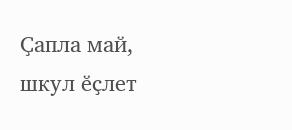Ҫапла май, шкул ӗҫлет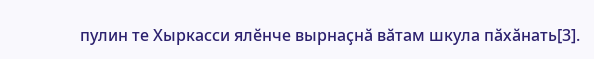пулин те Хыркасси ялӗнче вырнаҫнӑ вӑтам шкула пӑхӑнать[3].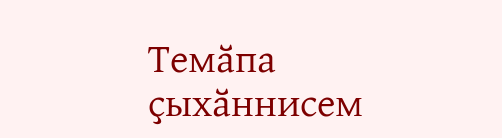Темӑпа ҫыхӑннисем